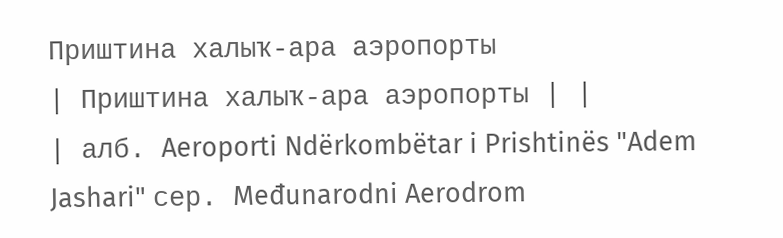Приштина халыҡ-ара аэропорты
| Приштина халыҡ-ара аэропорты | |
| алб. Aeroporti Ndërkombëtar i Prishtinës "Adem Jashari" сер. Međunarodni Aerodrom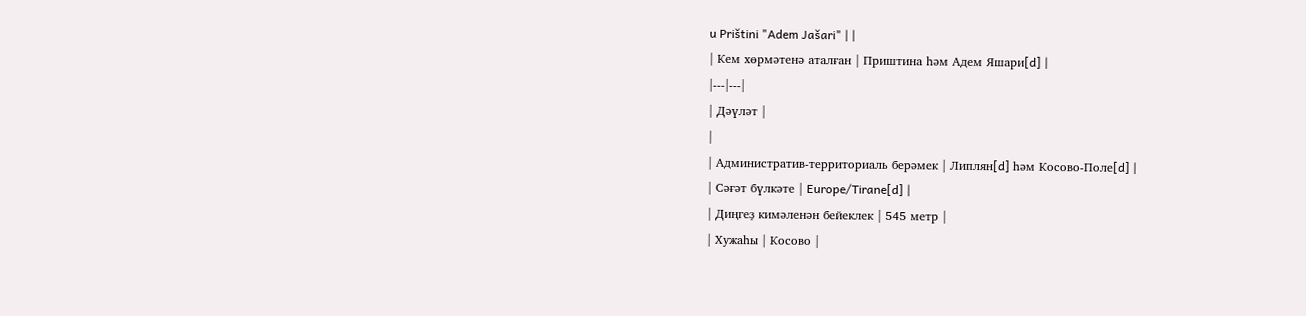u Prištini "Adem Jašari" | |
| Кем хөрмәтенә аталған | Приштина һәм Адем Яшари[d] |
|---|---|
| Дәүләт |
|
| Административ-территориаль берәмек | Липлян[d] һәм Косово-Поле[d] |
| Сәғәт бүлкәте | Europe/Tirane[d] |
| Диңгеҙ кимәленән бейеклек | 545 метр |
| Хужаһы | Косово |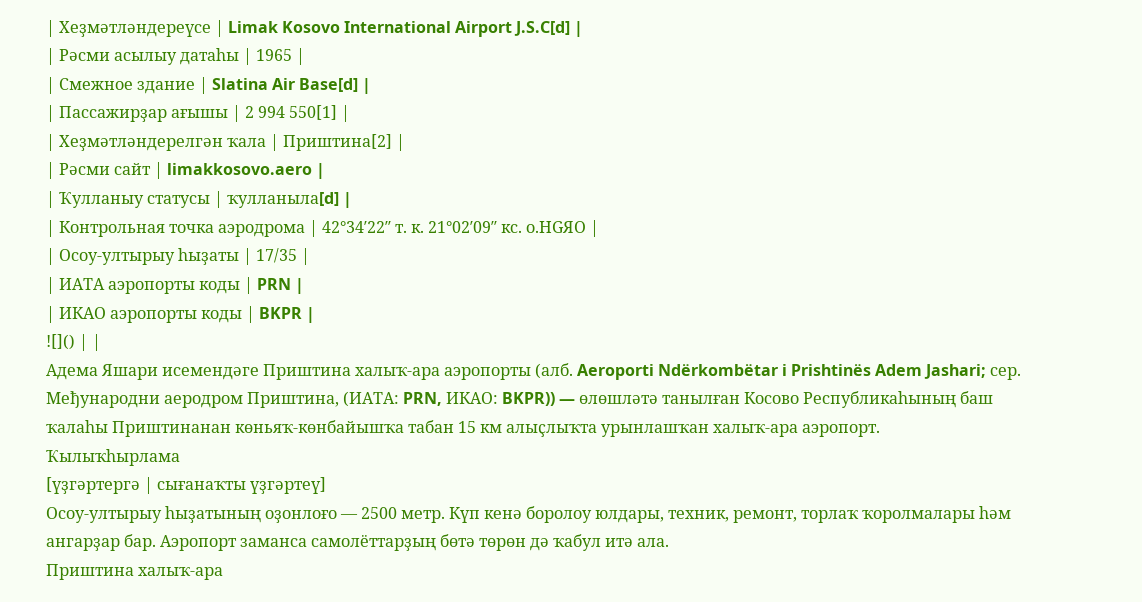| Хеҙмәтләндереүсе | Limak Kosovo International Airport J.S.C[d] |
| Рәсми асылыу датаһы | 1965 |
| Смежное здание | Slatina Air Base[d] |
| Пассажирҙар ағышы | 2 994 550[1] |
| Хеҙмәтләндерелгән ҡала | Приштина[2] |
| Рәсми сайт | limakkosovo.aero |
| Ҡулланыу статусы | ҡулланыла[d] |
| Контрольная точка аэродрома | 42°34′22″ т. к. 21°02′09″ кс. о.HGЯO |
| Осоу-ултырыу һыҙаты | 17/35 |
| ИАТА аэропорты коды | PRN |
| ИКАО аэропорты коды | BKPR |
![]() | |
Адема Яшари исемендәге Приштина халыҡ-ара аэропорты (алб. Aeroporti Ndërkombëtar i Prishtinës Adem Jashari; сер. Међународни аеродром Приштина, (ИАТА: PRN, ИКАО: BKPR)) — өлөшләтә танылған Косово Республикаһының баш ҡалаһы Приштинанан көньяҡ-көнбайышҡа табан 15 км алыҫлыҡта урынлашҡан халыҡ-ара аэропорт.
Ҡылыҡһырлама
[үҙгәртергә | сығанаҡты үҙгәртеү]
Осоу-ултырыу һыҙатының оҙонлоғо — 2500 метр. Күп кенә боролоу юлдары, техник, ремонт, торлаҡ ҡоролмалары һәм ангарҙар бар. Аэропорт заманса самолёттарҙың бөтә төрөн дә ҡабул итә ала.
Приштина халыҡ-ара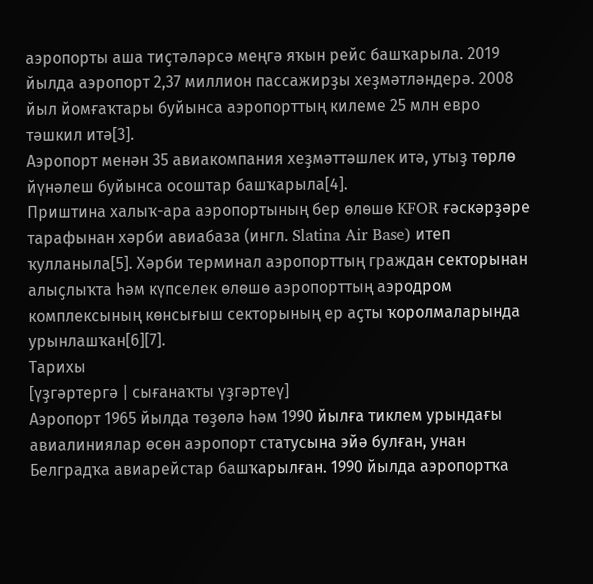аэропорты аша тиҫтәләрсә меңгә яҡын рейс башҡарыла. 2019 йылда аэропорт 2,37 миллион пассажирҙы хеҙмәтләндерә. 2008 йыл йомғаҡтары буйынса аэропорттың килеме 25 млн евро тәшкил итә[3].
Аэропорт менән 35 авиакомпания хеҙмәттәшлек итә, утыҙ төрлө йүнәлеш буйынса осоштар башҡарыла[4].
Приштина халыҡ-ара аэропортының бер өлөшө KFOR ғәскәрҙәре тарафынан хәрби авиабаза (ингл. Slatina Air Base) итеп ҡулланыла[5]. Хәрби терминал аэропорттың граждан секторынан алыҫлыҡта һәм күпселек өлөшө аэропорттың аэродром комплексының көнсығыш секторының ер аҫты ҡоролмаларында урынлашҡан[6][7].
Тарихы
[үҙгәртергә | сығанаҡты үҙгәртеү]
Аэропорт 1965 йылда төҙөлә һәм 1990 йылға тиклем урындағы авиалиниялар өсөн аэропорт статусына эйә булған, унан Белградҡа авиарейстар башҡарылған. 1990 йылда аэропортҡа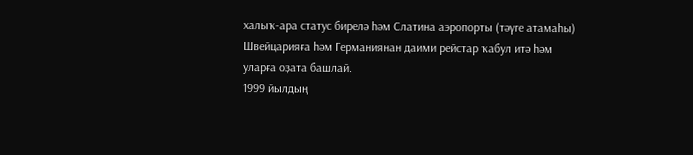халыҡ-ара статус бирелә һәм Слатина аэропорты (тәүге атамаһы) Швейцарияға һәм Германиянан даими рейстар ҡабул итә һәм уларға оҙата башлай.
1999 йылдың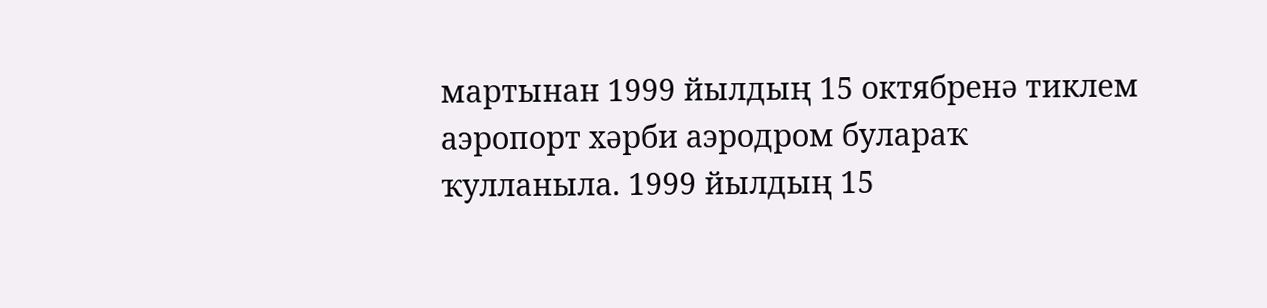мартынан 1999 йылдың 15 октябренә тиклем аэропорт хәрби аэродром булараҡ ҡулланыла. 1999 йылдың 15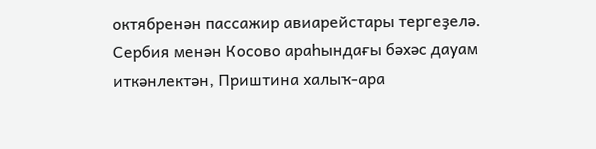октябренән пассажир авиарейстары тергеҙелә.
Сербия менән Косово араһындағы бәхәс дауам иткәнлектән, Приштина халыҡ-ара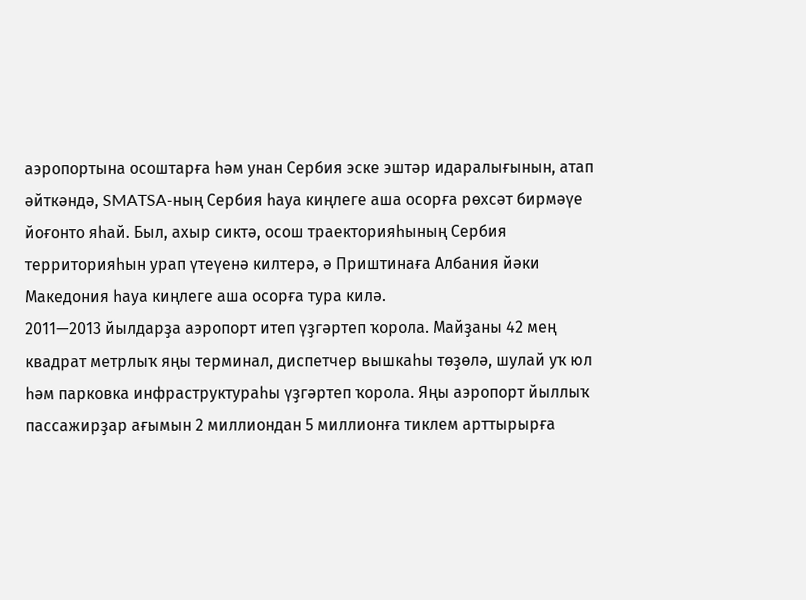аэропортына осоштарға һәм унан Сербия эске эштәр идаралығынын, атап әйткәндә, SMATSA-ның Сербия һауа киңлеге аша осорға рөхсәт бирмәүе йоғонто яһай. Был, ахыр сиктә, осош траекторияһының Сербия территорияһын урап үтеүенә килтерә, ә Приштинаға Албания йәки Македония һауа киңлеге аша осорға тура килә.
2011—2013 йылдарҙа аэропорт итеп үҙгәртеп ҡорола. Майҙаны 42 мең квадрат метрлыҡ яңы терминал, диспетчер вышкаһы төҙөлә, шулай уҡ юл һәм парковка инфраструктураһы үҙгәртеп ҡорола. Яңы аэропорт йыллыҡ пассажирҙар ағымын 2 миллиондан 5 миллионға тиклем арттырырға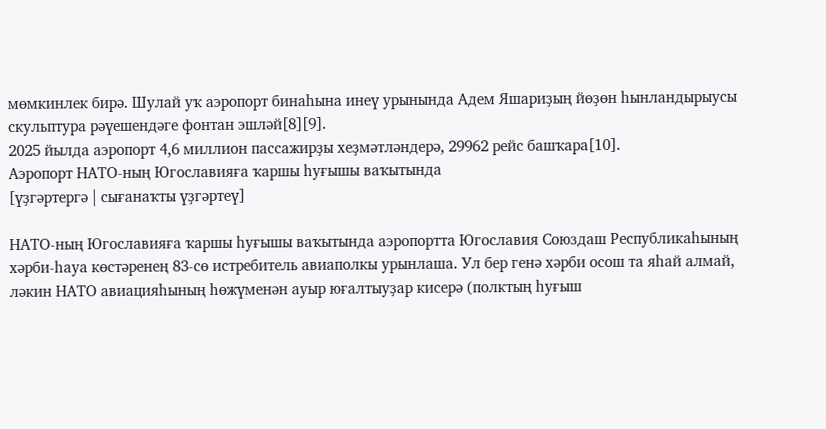мөмкинлек бирә. Шулай уҡ аэропорт бинаһына инеү урынында Адем Яшариҙың йөҙөн һынландырыусы скульптура рәүешендәге фонтан эшләй[8][9].
2025 йылда аэропорт 4,6 миллион пассажирҙы хеҙмәтләндерә, 29962 рейс башҡара[10].
Аэропорт НАТО-ның Югославияға ҡаршы һуғышы ваҡытында
[үҙгәртергә | сығанаҡты үҙгәртеү]

НАТО-ның Югославияға ҡаршы һуғышы ваҡытында аэропортта Югославия Союздаш Республикаһының хәрби-һауа көстәренең 83-сө истребитель авиаполкы урынлаша. Ул бер генә хәрби осош та яһай алмай, ләкин НАТО авиацияһының һөжүменән ауыр юғалтыуҙар кисерә (полктың һуғыш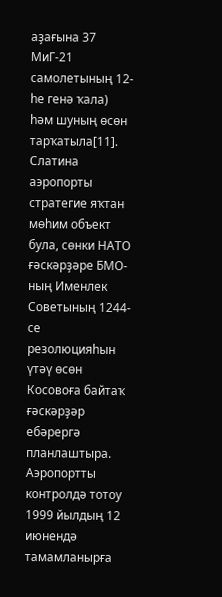аҙағына 37 МиГ-21 самолетының 12-һе генә ҡала) һәм шуның өсөн тарҡатыла[11].
Слатина аэропорты стратегие яҡтан мөһим объект була, сөнки НАТО ғәскәрҙәре БМО-ның Именлек Советының 1244-се резолюцияһын үтәү өсөн Косовоға байтаҡ ғәскәрҙәр ебәрергә планлаштыра. Аэропортты контролдә тотоу 1999 йылдың 12 июнендә тамамланырға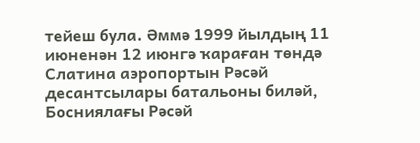тейеш була. Әммә 1999 йылдың 11 июненән 12 июнгә ҡараған төндә Слатина аэропортын Рәсәй десантсылары батальоны биләй, Босниялағы Рәсәй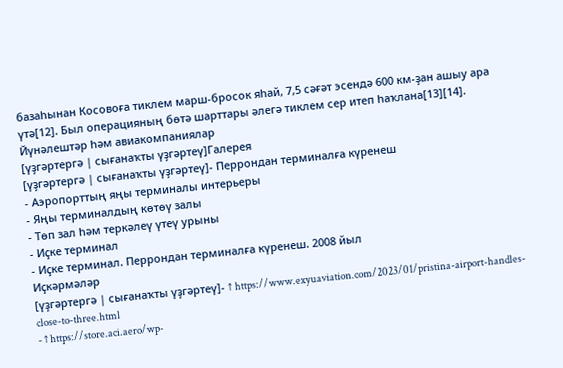базаһынан Косовоға тиклем марш-бросок яһай, 7,5 сәғәт эсендә 600 км-ҙан ашыу ара үтә[12]. Был операцияның бөтә шарттары әлегә тиклем сер итеп һаҡлана[13][14].
Йүнәлештәр һәм авиакомпаниялар
[үҙгәртергә | сығанаҡты үҙгәртеү]Галерея
[үҙгәртергә | сығанаҡты үҙгәртеү]- Перрондан терминалға күренеш
- Аэропорттың яңы терминалы интерьеры
- Яңы терминалдың көтөү залы
- Төп зал һәм теркәлеү үтеү урыны
- Иҫке терминал
- Иҫке терминал. Перрондан терминалға күренеш. 2008 йыл
Иҫкәрмәләр
[үҙгәртергә | сығанаҡты үҙгәртеү]- ↑ https://www.exyuaviation.com/2023/01/pristina-airport-handles-close-to-three.html
- ↑ https://store.aci.aero/wp-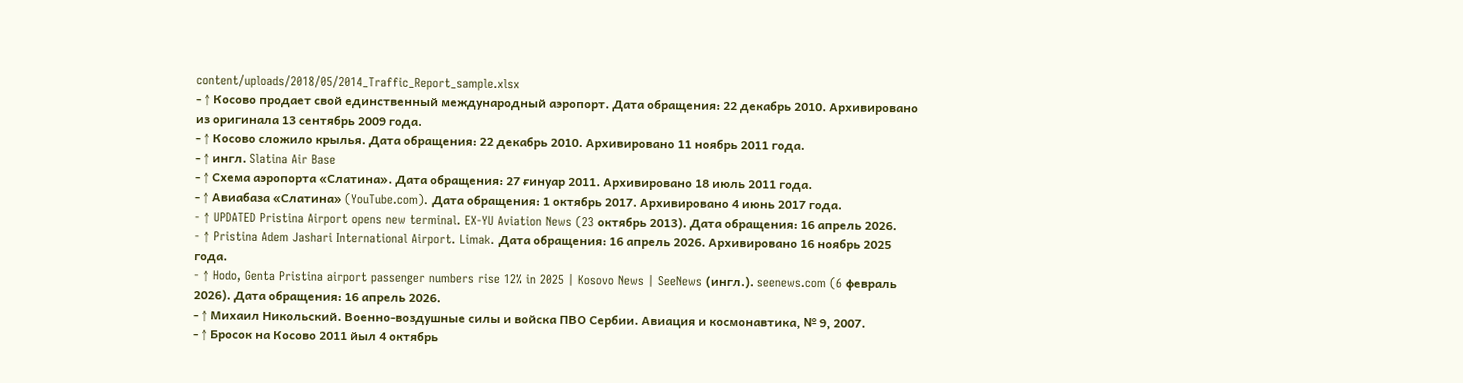content/uploads/2018/05/2014_Traffic_Report_sample.xlsx
- ↑ Косово продает свой единственный международный аэропорт. Дата обращения: 22 декабрь 2010. Архивировано из оригинала 13 сентябрь 2009 года.
- ↑ Косово сложило крылья. Дата обращения: 22 декабрь 2010. Архивировано 11 ноябрь 2011 года.
- ↑ ингл. Slatina Air Base
- ↑ Схема аэропорта «Слатина». Дата обращения: 27 ғинуар 2011. Архивировано 18 июль 2011 года.
- ↑ Авиабаза «Слатина» (YouTube.com). Дата обращения: 1 октябрь 2017. Архивировано 4 июнь 2017 года.
- ↑ UPDATED Pristina Airport opens new terminal. EX-YU Aviation News (23 октябрь 2013). Дата обращения: 16 апрель 2026.
- ↑ Pristina Adem Jashari International Airport. Limak. Дата обращения: 16 апрель 2026. Архивировано 16 ноябрь 2025 года.
- ↑ Hodo, Genta Pristina airport passenger numbers rise 12% in 2025 | Kosovo News | SeeNews (ингл.). seenews.com (6 февраль 2026). Дата обращения: 16 апрель 2026.
- ↑ Михаил Никольский. Военно-воздушные силы и войска ПВО Сербии. Авиация и космонавтика, № 9, 2007.
- ↑ Бросок на Косово 2011 йыл 4 октябрь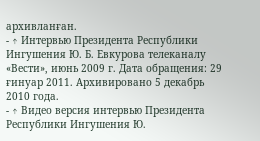архивланған.
- ↑ Интервью Президента Республики Ингушения Ю. Б. Евкурова телеканалу «Вести», июнь 2009 г. Дата обращения: 29 ғинуар 2011. Архивировано 5 декабрь 2010 года.
- ↑ Видео версия интервью Президента Республики Ингушения Ю.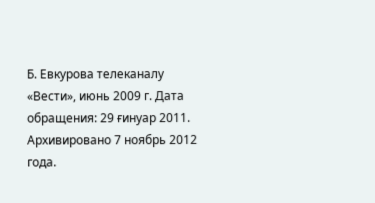Б. Евкурова телеканалу «Вести», июнь 2009 г. Дата обращения: 29 ғинуар 2011. Архивировано 7 ноябрь 2012 года.